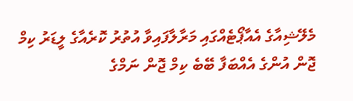މެލޭޝިއާގެ އެއާޕޯޓެއްގައި މަރާލާފައިވާ އުތުރު ކޮރެއާގެ ލީޑަރު ކިމް ޖޮން އުންގެ އެއްބަފާ ބޭބެ ކިމް ޖޮން ނަމްގެ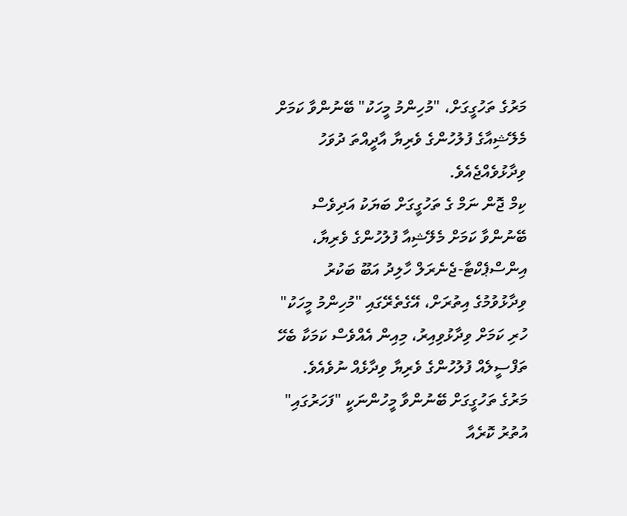މަރުގެ ތަހުގީގަށް، "މުހިންމު މީހަކު" ބޭނުންވާ ކަމަށް މެލޭޝިއާގެ ފުލުހުންގެ ވެރިޔާ އާދީއްތަ ދުވަހު ވިދާޅުވެއްޖެއެވެ.
ކިމް ޖޮން ނަމް ގެ ތަހުގީގަށް ބަޔަކު އަދިވެސް ބޭނުންވާ ކަމަށް މެލޭޝިއާ ފުލުހުންގެ ވެރިޔާ، އިންސްޕެކްޓާ-ޖެނެރަލް ހާލިދު އަބޫ ބަކުރު ވިދާޅުވުމުގެ އިތުރަށް، އޭގެތެރޭގައި "މުހިންމު މީހަކު" ހުރި ކަމަށް ވިދާޅުވިއިރު، މިއިން އެއްވެސް ކަމަކާ ބެހޭ ތަފްސީލެއް ފުލުހުންގެ ވެރިޔާ ވިދާޅެއް ނުވެއެވެ. މަރުގެ ތަހުގީގަށް ބޭނުންވާ މީހުންނަކީ "ފަހަރުގައި" އުތުރު ކޮރެއާ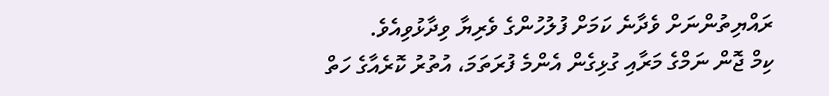ރައްޔިތުންނަށް ވެދާނެ ކަމަށް ފުލުހުންގެ ވެރިޔާ ވިދާޅުވިއެވެ.
ކިމް ޖޮން ނަމްގެ މަރާއި ގުޅިގެން އެންމެ ފުރަތަމަ، އުތުރު ކޮރެއާގެ ހަތް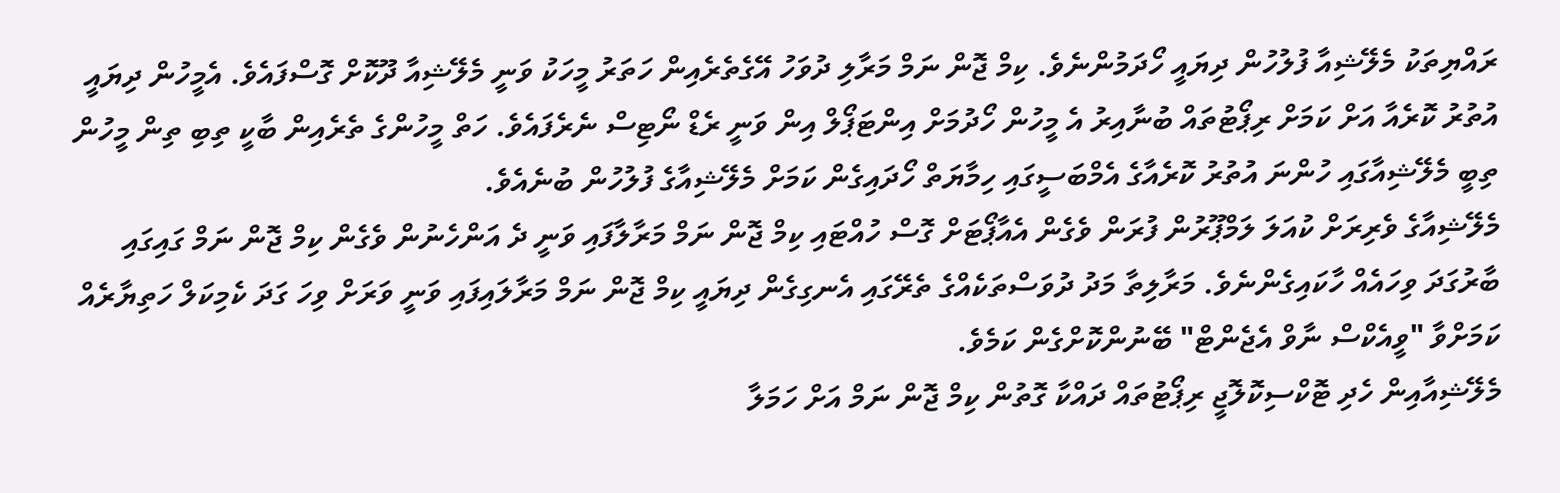ރައްޔިތަކު މެލޭޝިއާ ފުލުހުން ދިޔައީ ހޯދަމުންނެވެ. ކިމް ޖޮން ނަމް މަރާލި ދުވަހު އޭގެތެރެއިން ހަތަރު މީހަކު ވަނީ މެލޭޝިއާ ދޫކޮށް ގޮސްފައެވެ. އެމީހުން ދިޔައީ އުތުރު ކޮރެއާ އަށް ކަމަށް ރިޕޯޓުތައް ބުނާއިރު އެ މީހުން ހޯދުމަށް އިންޓަޕޯލް އިން ވަނީ ރެޑް ނޯޓިސް ނެރެފައެވެ. ހަތް މީހުންގެ ތެރެއިން ބާކީ ތިބި ތިން މީހުން ތިބީ މެލޭޝިއާގައި ހުންނަ އުތުރު ކޮރެއާގެ އެމްބަސީގައި ހިމާޔަތް ހޯދައިގެން ކަމަށް މެލޭޝިއާގެ ފުލުހުން ބުނެއެވެ.
މެލޭޝިއާގެ ވެރިރަށް ކުއަލަ ލަމްޕޫރުން ފުރަން ވެގެން އެއާޕޯޓަށް ގޮސް ހުއްޓައި ކިމް ޖޮން ނަމް މަރާލާފައި ވަނީ ދެ އަންހެނުން ވެގެން ކިމް ޖޮން ނަމް ގައިގައި ބާރުގަދަ ވިހައެއް ހާކައިގެންނެވެ. މަރާލިތާ މަދު ދުވަސްތަކެއްގެ ތެރޭގައި އެނގިގެން ދިޔައީ ކިމް ޖޮން ނަމް މަރާލައިފައި ވަނީ ވަރަށް ވިހަ ގަދަ ކެމިކަލް ހަތިޔާރެއް ކަމަށްވާ "ވީއެކްސް ނާވް އެޖެންޓް" ބޭނުންކޮށްގެން ކަމެވެ.
މެލޭޝިއާއިން ހެދި ޓޮކްސިކޮލޮޖީ ރިޕޯޓުތައް ދައްކާ ގޮތުން ކިމް ޖޮން ނަމް އަށް ހަމަލާ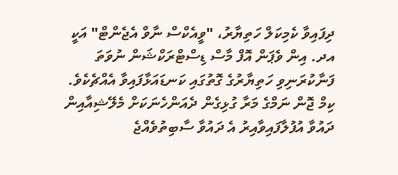ދިފައިވާ ކެމިކަލް ހަތިޔާރު، "ވީއެކްސް ނާވް އެޖެންޓް" އަކީ އދ. އިން ވެޕަން އޮފް މާސް ޑިސްޓްރަކްޝަން ނުވަތަ ފަނާކުރަނިވި ހަތިޔާރުގެ ގޮތުގައި ކަނޑައަޅާފައިވާ އެއްޗެކެވެ.
ކިމް ޖޮން ނަމްގެ މަރާ ގުޅިގެން ދެއަންހެނަކަށް މެލޭޝިއާއިން ދައުވާ އުފުލާފައިވާއިރު އެ ދައުވާ ސާބިތުވެއްޖެ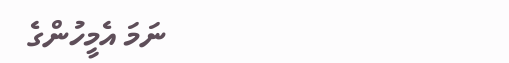ނަމަ އެމީހުންގެ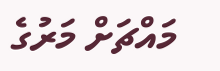މައްޗަށް މަރުގެ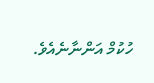ހުކުމް އަންނާނެއެވެ.